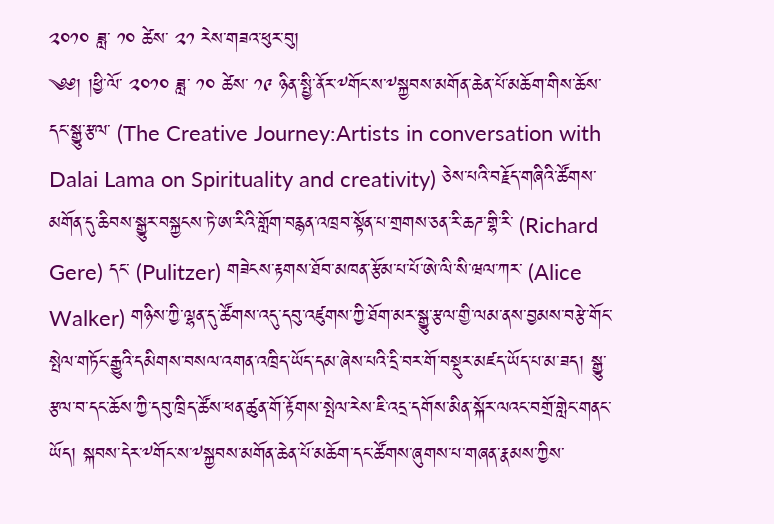༢༠༡༠ ཟླ་ ༡༠ ཚེས་ ༢༡ རེས་གཟའ་ཕུར་བུ།
༄༅། །ཕྱི་ལོ་ ༢༠༡༠ ཟླ་ ༡༠ ཚེས་ ༡༩ ཉིན་སྤྱི་ནོར་༸གོང་ས་༸སྐྱབས་མགོན་ཆེན་པོ་མཆོག་གིས་ཆོས་དང་སྒྱུ་རྩལ་ (The Creative Journey:Artists in conversation with Dalai Lama on Spirituality and creativity) ཅེས་པའི་བརྗོད་གཞིའི་ཚོགས་མགོན་དུ་ཆིབས་སྒྱུར་བསྐྱངས་ཏེ་ཨ་རིའི་གློག་བརྙན་འཁྲབ་སྟོན་པ་གྲགས་ཅན་རི་ཆཌ་གྷི་རི་ (Richard Gere) དང་ (Pulitzer) གཟེངས་རྟགས་ཐོབ་མཁན་རྩོམ་པ་པོ་ཨེ་ལི་སི་ཝལ་ཀར་ (Alice Walker) གཉིས་ཀྱི་ལྷན་དུ་ཚོགས་འདུ་དབུ་འཛུགས་ཀྱི་ཐོག་མར་སྒྱུ་རྩལ་གྱི་ལམ་ནས་བྱམས་བརྩེ་གོང་སྤེལ་གཏོང་རྒྱུའི་དམིགས་བསལ་འགན་འཁྲིད་ཡོད་དམ་ཞེས་པའི་དྲི་བར་གོ་བསྡུར་མཛད་ཡོད་པ་མ་ཟད། སྒྱུ་རྩལ་བ་དང་ཆོས་ཀྱི་དབུ་ཁྲིད་ཚོས་ཕན་ཚུན་གོ་རྟོགས་སྤེལ་རེས་ཇི་འདྲ་དགོས་མིན་སྐོར་ལའང་བགྲོ་གླེང་གནང་ཡོད། སྐབས་དེར་༸གོང་ས་༸སྐྱབས་མགོན་ཆེན་པོ་མཆོག་དང་ཚོགས་ཞུགས་པ་གཞན་རྣམས་ཀྱིས་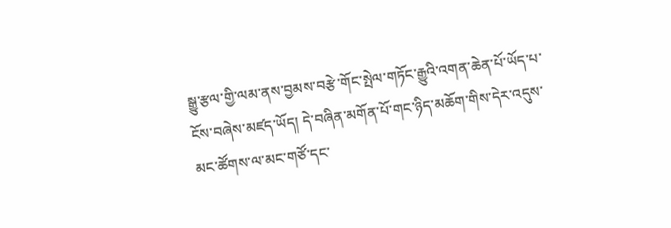སྒྱུ་རྩལ་གྱི་ལམ་ནས་བྱམས་བརྩེ་གོང་སྤེལ་གཏོང་རྒྱུའི་འགན་ཆེན་པོ་ཡོད་པ་ངོས་བཞེས་མཛད་ཡོད། དེ་བཞིན་མགོན་པོ་གང་ཉིད་མཆོག་གིས་དེར་འདུས་མང་ཚོགས་ལ་མང་གཙོ་དང་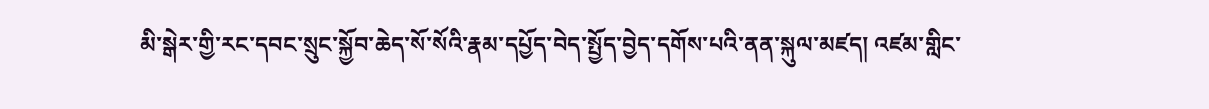མི་སྒེར་གྱི་རང་དབང་སྲུང་སྐྱོབ་ཆེད་སོ་སོའི་རྣམ་དཔྱོད་བེད་སྤྱོད་བྱེད་དགོས་པའི་ནན་སྐུལ་མཛད། འཛམ་གླིང་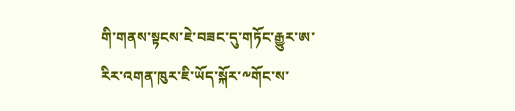གི་གནས་སྟངས་ཇེ་བཟང་དུ་གཏོང་རྒྱུར་ཨ་རིར་འགན་ཁུར་ཇི་ཡོད་སྐོར་༸གོང་ས་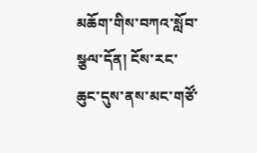མཆོག་གིས་བཀའ་སློབ་སྩལ་དོན། ངོས་རང་ཆུང་དུས་ནས་མང་གཙོ་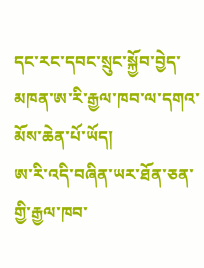དང་རང་དབང་སྲུང་སྐྱོབ་བྱེད་མཁན་ཨ་རི་རྒྱལ་ཁབ་ལ་དགའ་མོས་ཆེན་པོ་ཡོད།
ཨ་རི་འདི་བཞིན་ཡར་ཐོན་ཅན་གྱི་རྒྱལ་ཁབ་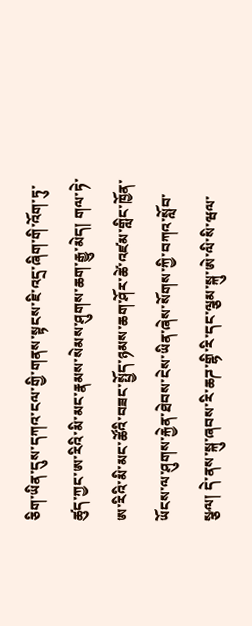ཅིག་ཡིན་དུས་དཀའ་ངལ་གྱི་གནས་སྟངས་ཇི་འདྲ་ཞིག་གི་འོག་ཏུ་ཚུད་ཀྱང་ཨ་རིའི་མི་མང་རྣམས་སེམས་ཤུགས་ཆག་རྒྱུ་མེད། གལ་ཏེ་ཨ་རིའི་མི་མང་ཚོའི་བཟང་སྤྱོད་ཉམས་ཆག་ཤོར་ཚེ་འཛམ་གླིང་ཁྱོན་ཡོངས་ལ་ཤུགས་རྐྱེན་ཐེབས་ངེས་ཡིན་ཞེས་སོགས་ཀྱི་བཀའ་སློབ་སྩལ། དེ་ནས་སྐུ་ཞབས་རི་ཆཌ་གྷི་རི་དང་ལྕམ་སྐུ་ཨེ་ལི་སི་ཝལ་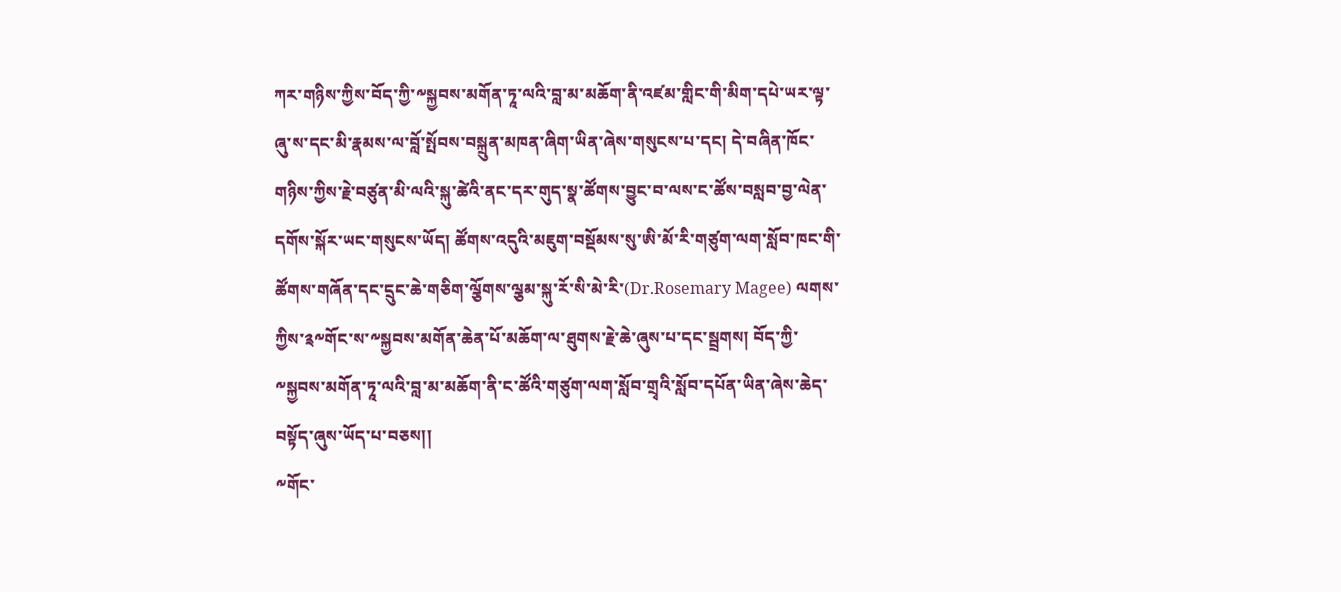ཀར་གཉིས་ཀྱིས་བོད་ཀྱི་༸སྐྱབས་མགོན་ཏཱ་ལའི་བླ་མ་མཆོག་ནི་འཛམ་གླིང་གི་མིག་དཔེ་ཡར་ལྟ་ཞུ་ས་དང་མི་རྣམས་ལ་བློ་སྤོབས་བསྐྲུན་མཁན་ཞིག་ཡིན་ཞེས་གསུངས་པ་དང། དེ་བཞིན་ཁོང་གཉིས་ཀྱིས་རྗེ་བཙུན་མི་ལའི་སྐུ་ཚེའི་ནང་དར་གུད་སྣ་ཚོགས་བྱུང་བ་ལས་ང་ཚོས་བསླབ་བྱ་ལེན་དགོས་སྐོར་ཡང་གསུངས་ཡོད། ཚོགས་འདུའི་མཇུག་བསྡོམས་སུ་ཨི་མོ་རི་གཙུག་ལག་སློབ་ཁང་གི་ཚོགས་གཞོན་དང་དྲུང་ཆེ་གཅིག་ལྕོགས་ལྕམ་སྐུ་རོ་སི་མེ་རི་(Dr.Rosemary Magee) ལགས་ཀྱིས་༉༸གོང་ས་༸སྐྱབས་མགོན་ཆེན་པོ་མཆོག་ལ་ཐུགས་རྗེ་ཆེ་ཞུས་པ་དང་སྦྲགས། བོད་ཀྱི་༸སྐྱབས་མགོན་ཏཱ་ལའི་བླ་མ་མཆོག་ནི་ང་ཚོའི་གཙུག་ལག་སློབ་གྲྭའི་སློབ་དཔོན་ཡིན་ཞེས་ཆེད་བསྟོད་ཞུས་ཡོད་པ་བཅས།།
༸གོང་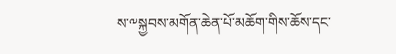ས་༸སྐྱབས་མགོན་ཆེན་པོ་མཆོག་གིས་ཆོས་དང་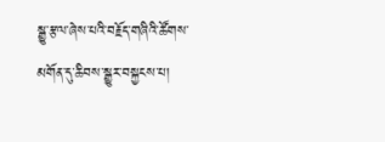སྒྱུ་རྩལ་ཞེས་པའི་བརྗོད་གཞིའི་ཚོགས་མགོན་དུ་ཆིབས་སྒྱུར་བསྐྱངས་པ།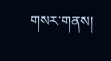གསར་གནས།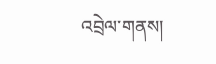འབྲེལ་གནས།